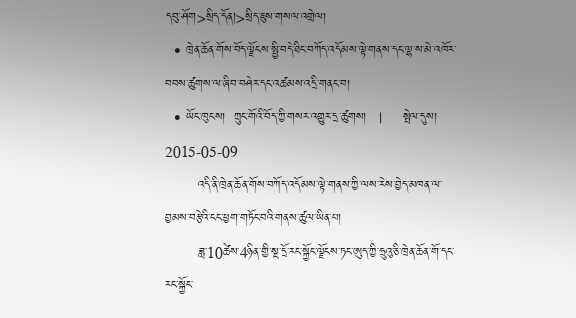དབུ་ཤོག>སྲིད་དོན།>སྲིད་ཇུས་གསལ་འགྲེལ།
  • ཁྲེན་ཆོན་གོས་བོད་ལྗོངས་སྤྱི་བདེ་ཐིང་བཀོད་འདོམས་ལྟེ་གནས་དང་ལྷ་ས་མེ་འཁོར་བབས་ཚུགས་ལ་ཞིབ་བཤེར་དང་འཚམས་འདྲི་གནང་བ།
  • ཡོང་ཁུངས།  ཀྲུང་གོའི་བོད་ཀྱི་གསར་འགྱུར་དྲ་ཚུགས།   |     སྤེལ་དུས།  2015-05-09
        འདི་ནི་ཁྲེན་ཆོན་གོས་བཀོད་འདོམས་ལྟེ་གནས་ཀྱི་ལས་རེས་བྱེད་མཁན་ལ་བྱམས་བརྩེའི་ངང་ཕྱག་གཏོང་བའི་གནས་ཚུལ་ཡིན་པ།
        ཟླ་10ཚེས་4ཉིན་གྱི་སྔ་དྲོ་རང་སྐྱོང་ལྗོངས་ཏང་ཨུད་ཀྱི་ཧྲུའུ་ཅི་ཁྲེན་ཆོན་གོ་དང་རང་སྐྱོང་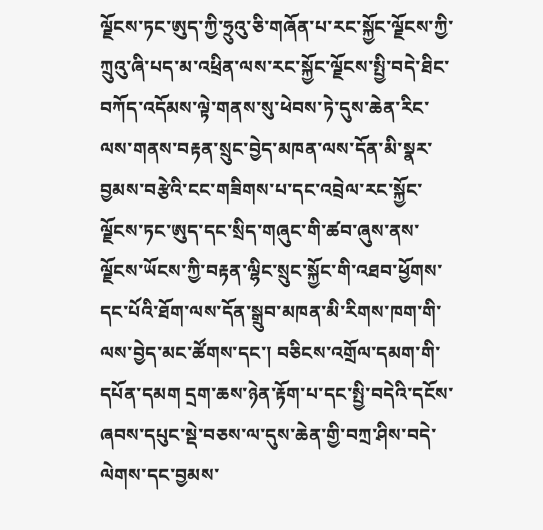ལྗོངས་ཏང་ཨུད་ཀྱི་ཧྲུའུ་ཅི་གཞོན་པ་རང་སྐྱོང་ལྗོངས་ཀྱི་ཀྲུའུ་ཞི་པད་མ་འཕྲིན་ལས་རང་སྐྱོང་ལྗོངས་སྤྱི་བདེ་ཐིང་བཀོད་འདོམས་ལྟེ་གནས་སུ་ཕེབས་ཏེ་དུས་ཆེན་རིང་ལས་གནས་བརྟན་སྲུང་བྱེད་མཁན་ལས་དོན་མི་སྣར་བྱམས་བརྩེའི་ངང་གཟིགས་པ་དང་འབྲེལ་རང་སྐྱོང་ལྗོངས་ཏང་ཨུད་དང་སྲིད་གཞུང་གི་ཚབ་ཞུས་ནས་ལྗོངས་ཡོངས་ཀྱི་བརྟན་ལྷིང་སྲུང་སྐྱོང་གི་འཐབ་ཕྱོགས་དང་པོའི་ཐོག་ལས་དོན་སྒྲུབ་མཁན་མི་རིགས་ཁག་གི་ལས་བྱེད་མང་ཚོགས་དང་། བཅིངས་འགྲོལ་དམག་གི་དཔོན་དམག དྲག་ཆས་ཉེན་རྟོག་པ་དང་སྤྱི་བདེའི་དངོས་ཞབས་དཔུང་སྡེ་བཅས་ལ་དུས་ཆེན་གྱི་བཀྲ་ཤིས་བདེ་ལེགས་དང་བྱམས་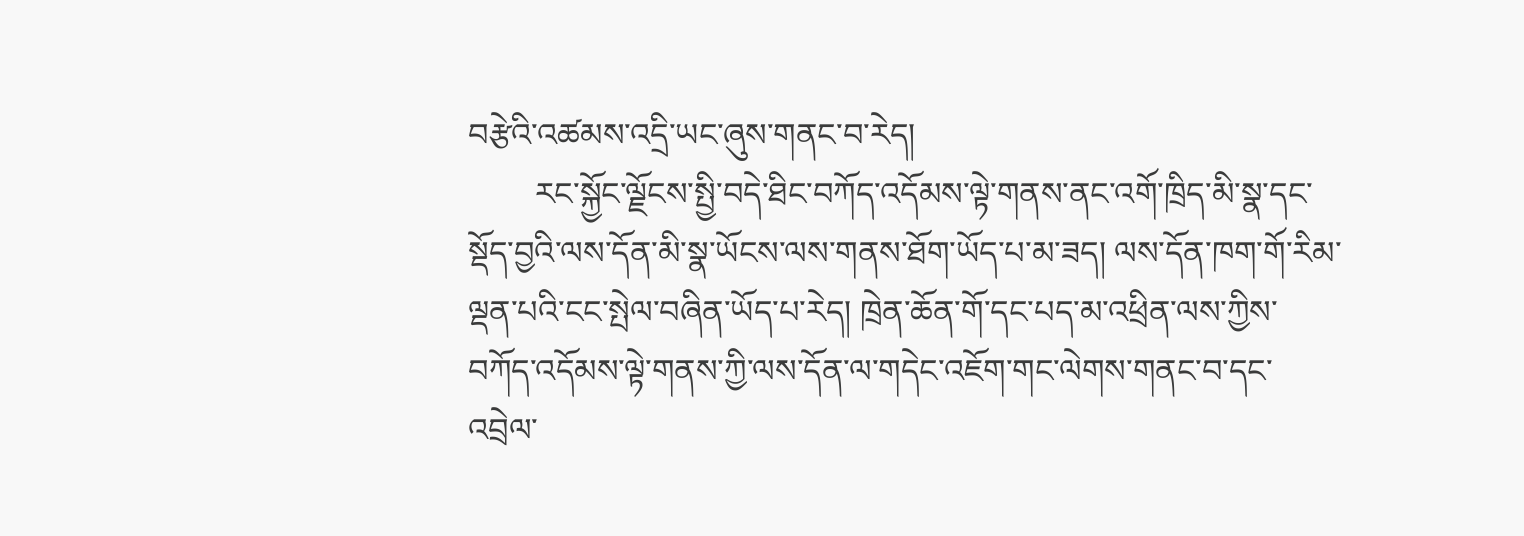བརྩེའི་འཚམས་འདྲི་ཡང་ཞུས་གནང་བ་རེད།
        རང་སྐྱོང་ལྗོངས་སྤྱི་བདེ་ཐིང་བཀོད་འདོམས་ལྟེ་གནས་ནང་འགོ་ཁྲིད་མི་སྣ་དང་སྡོད་བྱའི་ལས་དོན་མི་སྣ་ཡོངས་ལས་གནས་ཐོག་ཡོད་པ་མ་ཟད། ལས་དོན་ཁག་གོ་རིམ་ལྡན་པའི་ངང་སྤེལ་བཞིན་ཡོད་པ་རེད། ཁྲེན་ཆོན་གོ་དང་པད་མ་འཕྲིན་ལས་ཀྱིས་བཀོད་འདོམས་ལྟེ་གནས་ཀྱི་ལས་དོན་ལ་གདེང་འཇོག་གང་ལེགས་གནང་བ་དང་འབྲེལ་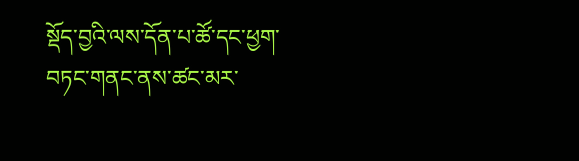སྡོད་བྱའི་ལས་དོན་པ་ཚོ་དང་ཕྱག་བཏང་གནང་ནས་ཚང་མར་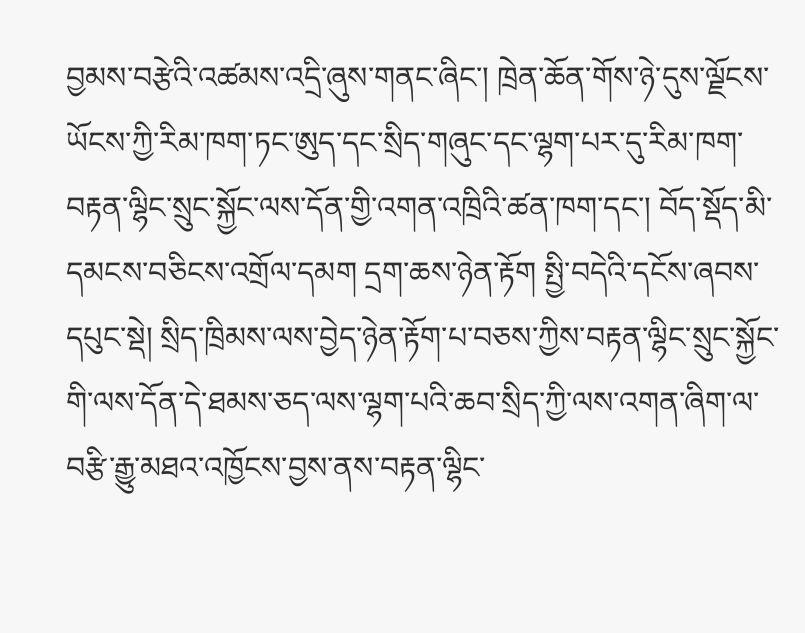བྱམས་བརྩེའི་འཚམས་འདྲི་ཞུས་གནང་ཞིང་། ཁྲེན་ཆོན་གོས་ཉེ་དུས་ལྗོངས་ཡོངས་ཀྱི་རིམ་ཁག་ཏང་ཨུད་དང་སྲིད་གཞུང་དང་ལྷག་པར་དུ་རིམ་ཁག་བརྟན་ལྷིང་སྲུང་སྐྱོང་ལས་དོན་གྱི་འགན་འཁྲིའི་ཚན་ཁག་དང་། བོད་སྡོད་མི་དམངས་བཅིངས་འགྲོལ་དམག དྲག་ཆས་ཉེན་རྟོག སྤྱི་བདེའི་དངོས་ཞབས་དཔུང་སྡེ། སྲིད་ཁྲིམས་ལས་བྱེད་ཉེན་རྟོག་པ་བཅས་ཀྱིས་བརྟན་ལྷིང་སྲུང་སྐྱོང་གི་ལས་དོན་དེ་ཐམས་ཅད་ལས་ལྷག་པའི་ཆབ་སྲིད་ཀྱི་ལས་འགན་ཞིག་ལ་བརྩི་རྒྱུ་མཐའ་འཁྱོངས་བྱས་ནས་བརྟན་ལྷིང་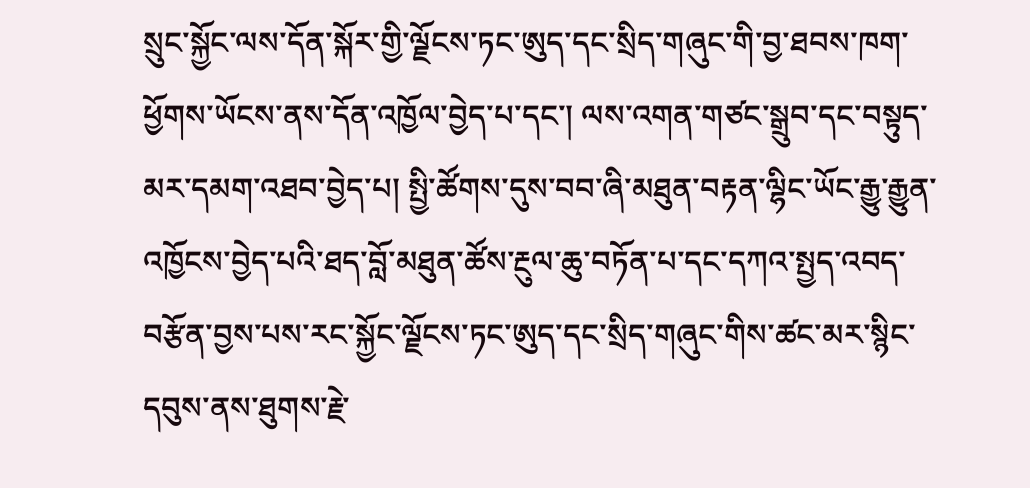སྲུང་སྐྱོང་ལས་དོན་སྐོར་གྱི་ལྗོངས་ཏང་ཨུད་དང་སྲིད་གཞུང་གི་བྱ་ཐབས་ཁག་ཕྱོགས་ཡོངས་ནས་དོན་འཁྱོལ་བྱེད་པ་དང་། ལས་འགན་གཙང་སྒྲུབ་དང་བསྟུད་མར་དམག་འཐབ་བྱེད་པ། སྤྱི་ཚོགས་དུས་བབ་ཞི་མཐུན་བརྟན་ལྷིང་ཡོང་རྒྱུ་རྒྱུན་འཁྱོངས་བྱེད་པའི་ཐད་བློ་མཐུན་ཚོས་རྔུལ་ཆུ་བཏོན་པ་དང་དཀའ་སྤྱད་འབད་བརྩོན་བྱས་པས་རང་སྐྱོང་ལྗོངས་ཏང་ཨུད་དང་སྲིད་གཞུང་གིས་ཚང་མར་སྙིང་དབུས་ནས་ཐུགས་རྗེ་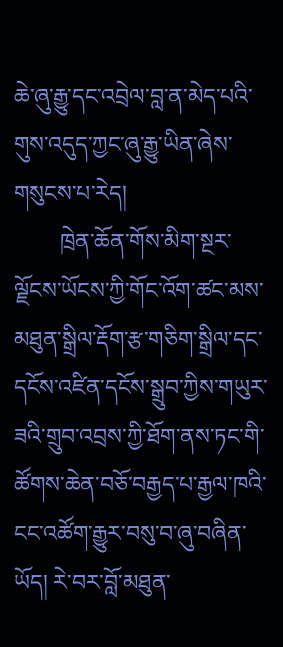ཆེ་ཞུ་རྒྱུ་དང་འབྲེལ་བླ་ན་མེད་པའི་གུས་འདུད་ཀྱང་ཞུ་རྒྱུ་ཡིན་ཞེས་གསུངས་པ་རེད།
        ཁྲེན་ཆོན་གོས་མིག་སྔར་ལྗོངས་ཡོངས་ཀྱི་གོང་འོག་ཚང་མས་མཐུན་སྒྲིལ་རྡོག་རྩ་གཅིག་སྒྲིལ་དང་དངོས་འཛིན་དངོས་སྒྲུབ་ཀྱིས་གཡུར་ཟའི་གྲུབ་འབྲས་ཀྱི་ཐོག་ནས་ཏང་གི་ཚོགས་ཆེན་བཅོ་བརྒྱད་པ་རྒྱལ་ཁའི་ངང་འཚོག་རྒྱུར་བསུ་བ་ཞུ་བཞིན་ཡོད། རེ་བར་བློ་མཐུན་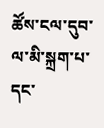ཚོས་ངལ་དུབ་ལ་མི་སྐྲག་པ་དང་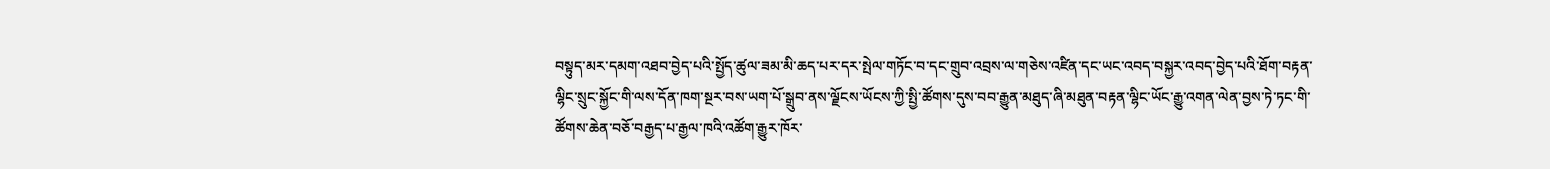བསྟུད་མར་དམག་འཐབ་བྱེད་པའི་སྤྱོད་ཚུལ་ཟམ་མི་ཆད་པར་དར་སྤེལ་གཏོང་བ་དང་གྲུབ་འབྲས་ལ་གཅེས་འཛིན་དང་ཡང་འབད་བསྐྱར་འབད་བྱེད་པའི་ཐོག་བརྟན་ལྷིང་སྲུང་སྐྱོང་གི་ལས་དོན་ཁག་སྔར་བས་ཡག་པོ་སྒྲུབ་ནས་ལྗོངས་ཡོངས་ཀྱི་སྤྱི་ཚོགས་དུས་བབ་རྒྱུན་མཐུད་ཞི་མཐུན་བརྟན་ལྷིང་ཡོང་རྒྱུ་འགན་ལེན་བྱས་ཏེ་ཏང་གི་ཚོགས་ཆེན་བཅོ་བརྒྱད་པ་རྒྱལ་ཁའི་འཚོག་རྒྱུར་ཁོར་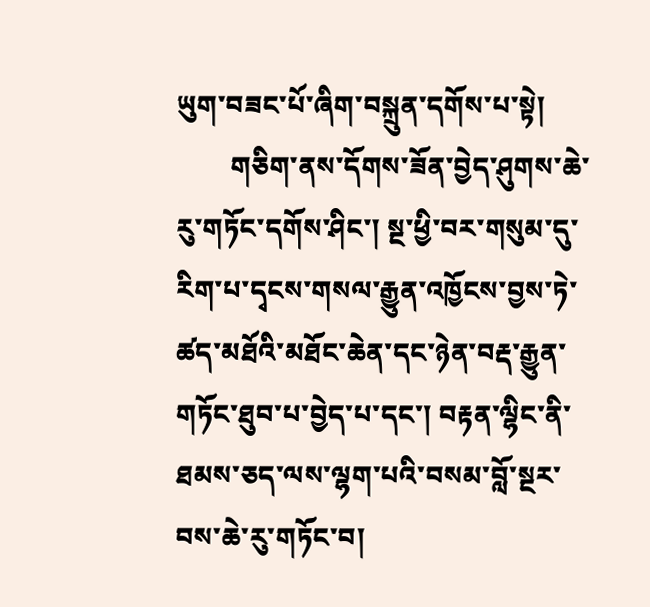ཡུག་བཟང་པོ་ཞིག་བསྐྲུན་དགོས་པ་སྟེ།
        གཅིག་ནས་དོགས་ཟོན་བྱེད་ཤུགས་ཆེ་རུ་གཏོང་དགོས་ཤིང་། སྔ་ཕྱི་བར་གསུམ་དུ་རིག་པ་དྭངས་གསལ་རྒྱུན་འཁྱོངས་བྱས་ཏེ་ཚད་མཐོའི་མཐོང་ཆེན་དང་ཉེན་བརྡ་རྒྱུན་གཏོང་ཐུབ་པ་བྱེད་པ་དང་། བརྟན་ལྷིང་ནི་ཐམས་ཅད་ལས་ལྷག་པའི་བསམ་བློ་སྔར་བས་ཆེ་རུ་གཏོང་བ།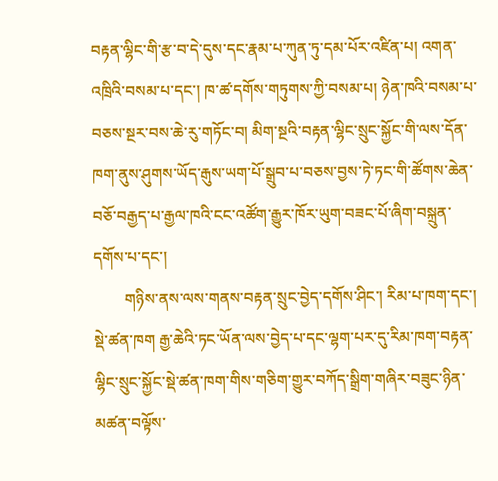བརྟན་ལྷིང་གི་རྩ་བ་དེ་དུས་དང་རྣམ་པ་ཀུན་ཏུ་དམ་པོར་འཛིན་པ། འགན་འཁྲིའི་བསམ་པ་དང་། ཁ་ཚ་དགོས་གཏུགས་ཀྱི་བསམ་པ། ཉེན་ཁའི་བསམ་པ་བཅས་སྔར་བས་ཆེ་རུ་གཏོང་བ། མིག་སྔའི་བརྟན་ལྷིང་སྲུང་སྐྱོང་གི་ལས་དོན་ཁག་ནུས་ཤུགས་ཡོད་རྒུས་ཡག་པོ་སྒྲུབ་པ་བཅས་བྱས་ཏེ་ཏང་གི་ཚོགས་ཆེན་བཅོ་བརྒྱད་པ་རྒྱལ་ཁའི་ངང་འཚོག་རྒྱུར་ཁོར་ཡུག་བཟང་པོ་ཞིག་བསྐྲུན་དགོས་པ་དང་།
        གཉིས་ནས་ལས་གནས་བརྟན་སྲུང་བྱེད་དགོས་ཤིང་། རིམ་པ་ཁག་དང་། སྡེ་ཚན་ཁག རྒྱ་ཆེའི་ཏང་ཡོན་ལས་བྱེད་པ་དང་ལྷག་པར་དུ་རིམ་ཁག་བརྟན་ལྷིང་སྲུང་སྐྱོང་སྡེ་ཚན་ཁག་གིས་གཅིག་གྱུར་བཀོད་སྒྲིག་གཞིར་བཟུང་ཉིན་མཚན་བལྟོས་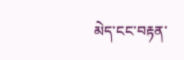མེད་ངང་བརྟན་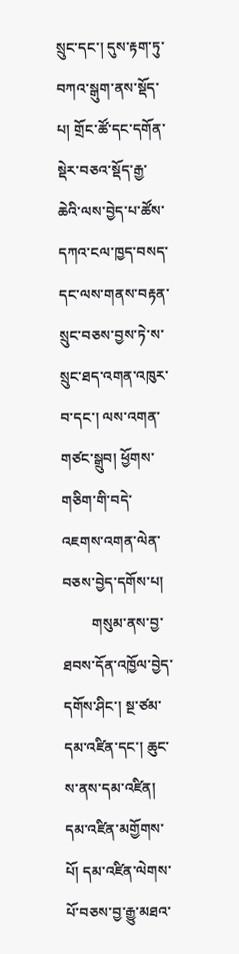སྲུང་དང་། དུས་རྟག་ཏུ་བཀའ་སྒུག་ནས་སྡོད་པ། གྲོང་ཚོ་དང་དགོན་སྡེར་བཅའ་སྡོད་རྒྱ་ཆེའི་ལས་བྱེད་པ་ཚོས་དཀའ་ངལ་ཁྱད་བསད་དང་ལས་གནས་བརྟན་སྲུང་བཅས་བྱས་ཏེ་ས་སྲུང་ཐད་འགན་འཁུར་བ་དང་། ལས་འགན་གཙང་སྒྲུབ། ཕྱོགས་གཅིག་གི་བདེ་འཇགས་འགན་ལེན་བཅས་བྱེད་དགོས་པ།
        གསུམ་ནས་བྱ་ཐབས་དོན་འཁྱོལ་བྱེད་དགོས་ཤིང་། སྔ་ཙམ་དམ་འཛིན་དང་། ཆུང་ས་ནས་དམ་འཛིན། དམ་འཛིན་མགྱོགས་པོ། དམ་འཛིན་ལེགས་པོ་བཅས་བྱ་རྒྱུ་མཐའ་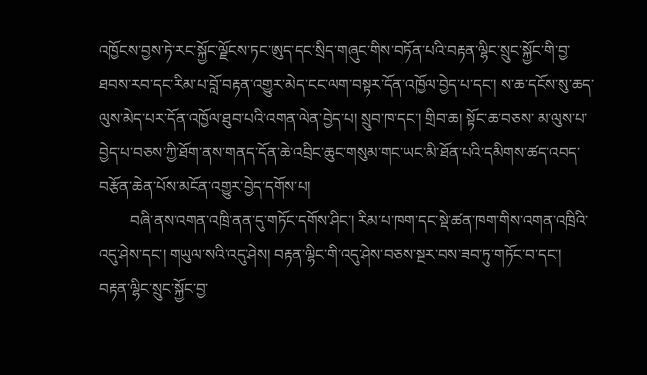འཁྱོངས་བྱས་ཏེ་རང་སྐྱོང་ལྗོངས་ཏང་ཨུད་དང་སྲིད་གཞུང་གིས་བཏོན་པའི་བརྟན་ལྷིང་སྲུང་སྐྱོང་གི་བྱ་ཐབས་རབ་དང་རིམ་པ་བློ་བརྟན་འགྱུར་མེད་ངང་ལག་བསྟར་དོན་འཁྱོལ་བྱེད་པ་དང་། ས་ཆ་དངོས་སུ་ཆད་ལུས་མེད་པར་དོན་འཁྱོལ་ཐུབ་པའི་འགན་ལེན་བྱེད་པ། སྲུབ་ཁ་དང་། གྲིབ་ཆ། སྟོང་ཆ་བཅས་ མ་ལུས་པ་བྱེད་པ་བཅས་ཀྱི་ཐོག་ནས་གནད་དོན་ཆེ་འབྲིང་ཆུང་གསུམ་གང་ཡང་མི་ཐོན་པའི་དམིགས་ཚད་འབད་བརྩོན་ཆེན་པོས་མངོན་འགྱུར་བྱེད་དགོས་པ།
        བཞི་ནས་འགན་འཁྲི་ནན་དུ་གཏོང་དགོས་ཤིང་། རིམ་པ་ཁག་དང་སྡེ་ཚན་ཁག་གིས་འགན་འཁྲིའི་འདུ་ཤེས་དང་། གཡུལ་སའི་འདུ་ཤེས། བརྟན་ལྷིང་གི་འདུ་ཤེས་བཅས་སྔར་བས་ཟབ་ཏུ་གཏོང་བ་དང་། བརྟན་ལྷིང་སྲུང་སྐྱོང་བྱ་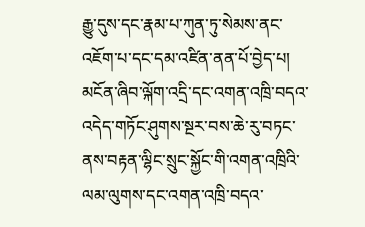རྒྱུ་དུས་དང་རྣམ་པ་ཀུན་ཏུ་སེམས་ནང་འཇོག་པ་དང་དམ་འཛིན་ནན་པོ་བྱེད་པ། མངོན་ཞིབ་ལྐོག་འདྲི་དང་འགན་འཁྲི་བདའ་འདེད་གཏོང་ཤུགས་སྔར་བས་ཆེ་རུ་བཏང་ནས་བརྟན་ལྷིང་སྲུང་སྐྱོང་གི་འགན་འཁྲིའི་ལམ་ལུགས་དང་འགན་འཁྲི་བདའ་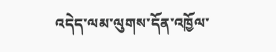འདེད་ལམ་ལུགས་དོན་འཁྱོལ་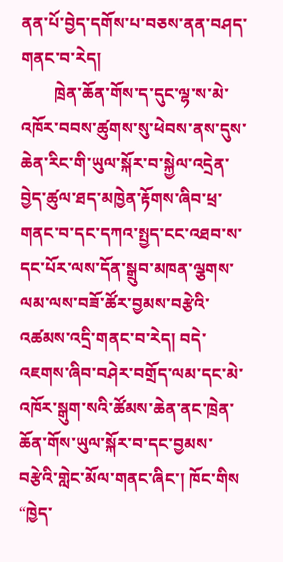ནན་པོ་བྱེད་དགོས་པ་བཅས་ནན་བཤད་གནང་བ་རེད།
        ཁྲེན་ཆོན་གོས་ད་དུང་ལྷ་ས་མེ་འཁོར་བབས་ཚུགས་སུ་ཕེབས་ནས་དུས་ཆེན་རིང་གི་ཡུལ་སྐོར་བ་སྐྱེལ་འདྲེན་བྱེད་ཚུལ་ཐད་མཁྱེན་རྟོགས་ཞིབ་ཕྲ་གནང་བ་དང་དཀའ་སྤྱད་ངང་འཐབ་ས་དང་པོར་ལས་དོན་སྒྲུབ་མཁན་ལྕགས་ལམ་ལས་བཟོ་ཚོར་བྱམས་བརྩེའི་འཚམས་འདྲི་གནང་བ་རེད། བདེ་འཇགས་ཞིབ་བཤེར་བགྲོད་ལམ་དང་མེ་འཁོར་སྒུག་སའི་ཚོམས་ཆེན་ནང་ཁྲེན་ཆོན་གོས་ཡུལ་སྐོར་བ་དང་བྱམས་བརྩེའི་གླེང་མོལ་གནང་ཞིང་། ཁོང་གིས “ཁྱེད་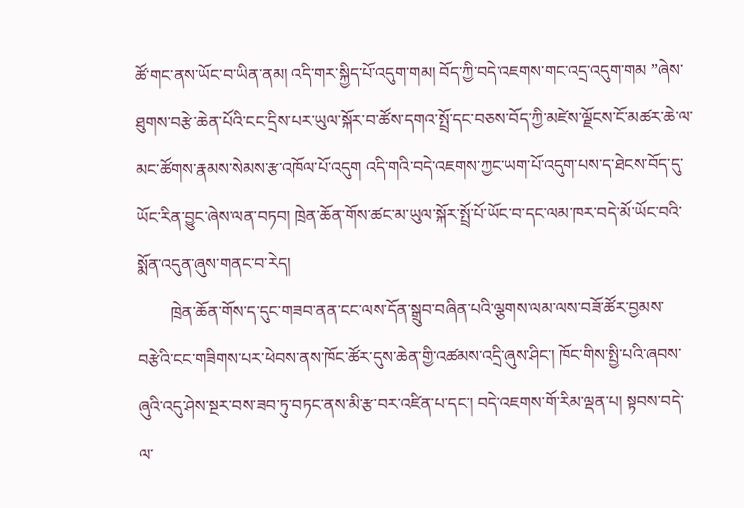ཚོ་གང་ནས་ཡོང་བ་ཡིན་ནམ། འདི་གར་སྐྱིད་པོ་འདུག་གམ། བོད་ཀྱི་བདེ་འཇགས་གང་འདྲ་འདུག་གམ ”ཞེས་ཐུགས་བརྩེ་ཆེན་པོའི་ངང་དྲིས་པར་ཡུལ་སྐོར་བ་ཚོས་དགའ་སྤྲོ་དང་བཅས་བོད་ཀྱི་མཛེས་ལྗོངས་ངོ་མཚར་ཆེ་ལ་མང་ཚོགས་རྣམས་སེམས་རྩ་འཁོལ་པོ་འདུག འདི་གའི་བདེ་འཇགས་ཀྱང་ཡག་པོ་འདུག་པས་ད་ཐེངས་བོད་དུ་ཡོང་རིན་བྱུང་ཞེས་ལན་བཏབ། ཁྲེན་ཆོན་གོས་ཚང་མ་ཡུལ་སྐོར་སྤྲོ་པོ་ཡོང་བ་དང་ལམ་ཁར་བདེ་མོ་ཡོང་བའི་སྨོན་འདུན་ཞུས་གནང་བ་རེད།
        ཁྲེན་ཆོན་གོས་ད་དུང་གཟབ་ནན་ངང་ལས་དོན་སྒྲུབ་བཞིན་པའི་ལྕགས་ལམ་ལས་བཟོ་ཚོར་བྱམས་བརྩེའི་ངང་གཟིགས་པར་ཕེབས་ནས་ཁོང་ཚོར་དུས་ཆེན་གྱི་འཚམས་འདྲི་ཞུས་ཤིང་། ཁོང་གིས་སྤྱི་པའི་ཞབས་ཞུའི་འདུ་ཤེས་སྔར་བས་ཟབ་ཏུ་བཏང་ནས་མི་རྩ་བར་འཛིན་པ་དང་། བདེ་འཇགས་གོ་རིམ་ལྡན་པ། སྟབས་བདེ་ལ་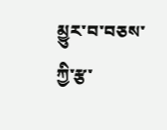མྱུར་བ་བཅས་ཀྱི་རྩ་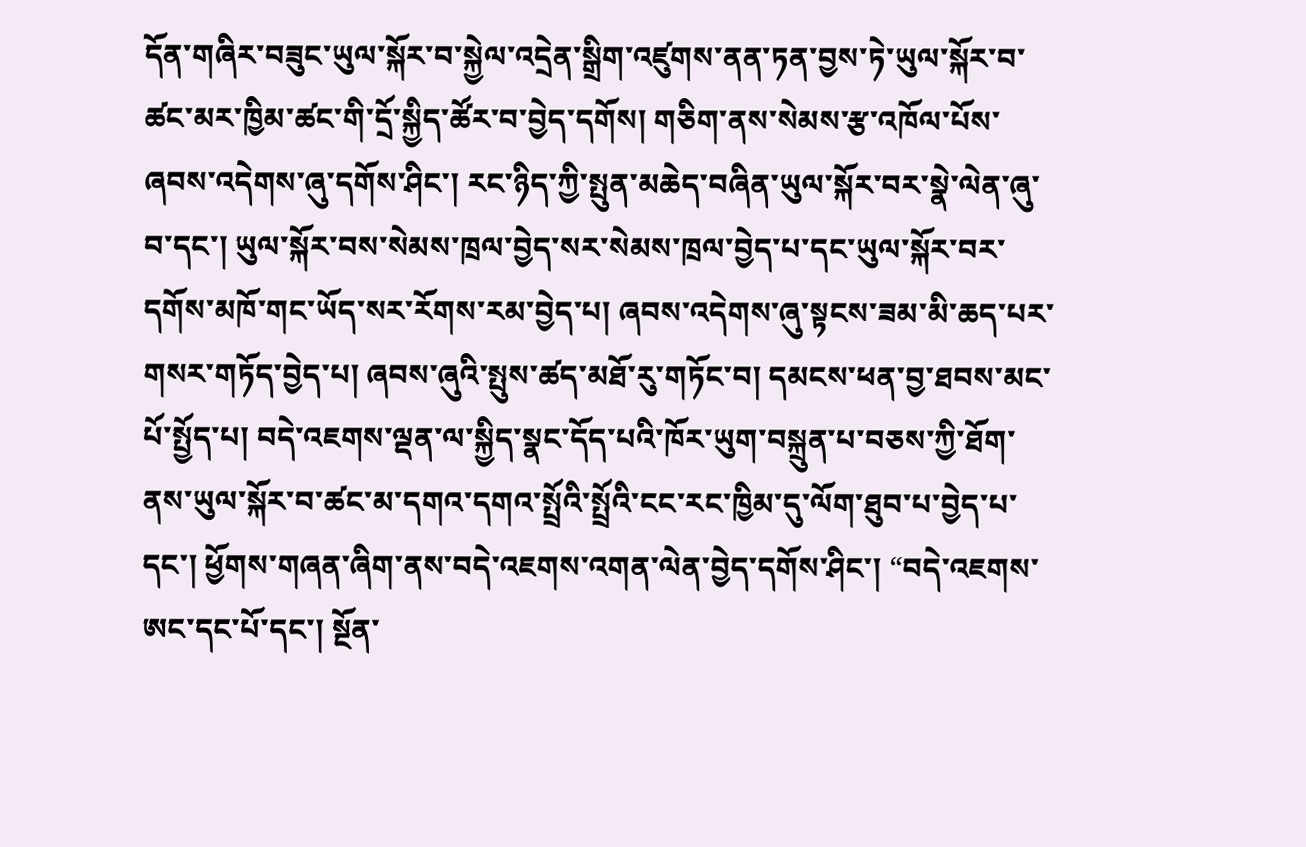དོན་གཞིར་བཟུང་ཡུལ་སྐོར་བ་སྐྱེལ་འདྲེན་སྒྲིག་འཛུགས་ནན་ཏན་བྱས་ཏེ་ཡུལ་སྐོར་བ་ཚང་མར་ཁྱིམ་ཚང་གི་དྲོ་སྐྱིད་ཚོར་བ་བྱེད་དགོས། གཅིག་ནས་སེམས་རྩ་འཁོལ་པོས་ཞབས་འདེགས་ཞུ་དགོས་ཤིང་། རང་ཉིད་ཀྱི་སྤུན་མཆེད་བཞིན་ཡུལ་སྐོར་བར་སྣེ་ལེན་ཞུ་བ་དང་། ཡུལ་སྐོར་བས་སེམས་ཁྲལ་བྱེད་སར་སེམས་ཁྲལ་བྱེད་པ་དང་ཡུལ་སྐོར་བར་དགོས་མཁོ་གང་ཡོད་སར་རོགས་རམ་བྱེད་པ། ཞབས་འདེགས་ཞུ་སྟངས་ཟམ་མི་ཆད་པར་གསར་གཏོད་བྱེད་པ། ཞབས་ཞུའི་སྤུས་ཚད་མཐོ་རུ་གཏོང་བ། དམངས་ཕན་བྱ་ཐབས་མང་པོ་སྤྱོད་པ། བདེ་འཇགས་ལྡན་ལ་སྐྱིད་སྣང་དོད་པའི་ཁོར་ཡུག་བསྐྲུན་པ་བཅས་ཀྱི་ཐོག་ནས་ཡུལ་སྐོར་བ་ཚང་མ་དགའ་དགའ་སྤྲོའི་སྤྲོའི་ངང་རང་ཁྱིམ་དུ་ལོག་ཐུབ་པ་བྱེད་པ་དང་། ཕྱོགས་གཞན་ཞིག་ནས་བདེ་འཇགས་འགན་ལེན་བྱེད་དགོས་ཤིང་། “བདེ་འཇགས་ཨང་དང་པོ་དང་། སྔོན་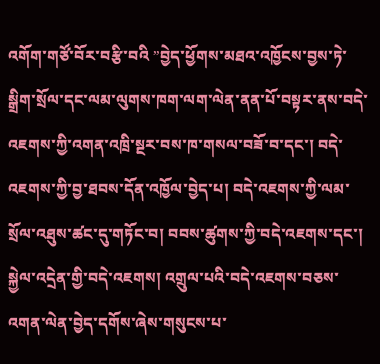འགོག་གཙོ་བོར་བརྩི་བའི ”བྱེད་ཕྱོགས་མཐའ་འཁྱོངས་བྱས་ཏེ་སྒྲིག་སྲོལ་དང་ལམ་ལུགས་ཁག་ལག་ལེན་ནན་པོ་བསྟར་ནས་བདེ་འཇགས་ཀྱི་འགན་འཁྲི་སྔར་བས་ཁ་གསལ་བཟོ་བ་དང་། བདེ་འཇགས་ཀྱི་བྱ་ཐབས་དོན་འཁྱོལ་བྱེད་པ། བདེ་འཇགས་ཀྱི་ལམ་སྲོལ་འཐུས་ཚང་དུ་གཏོང་བ། བབས་ཚུགས་ཀྱི་བདེ་འཇགས་དང་། སྐྱེལ་འདྲེན་གྱི་བདེ་འཇགས། འགྲུལ་པའི་བདེ་འཇགས་བཅས་འགན་ལེན་བྱེད་དགོས་ཞེས་གསུངས་པ་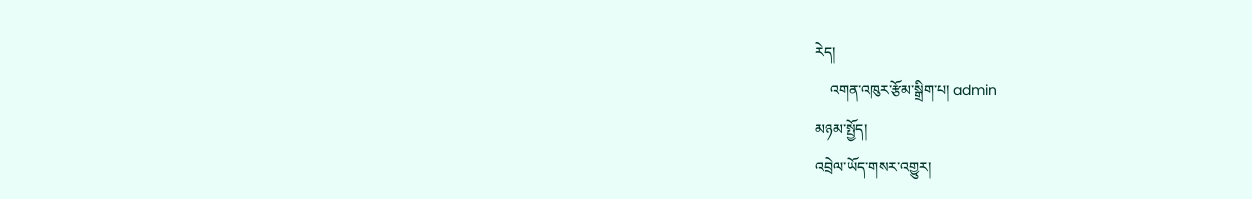རེད།
    འགན་འཁུར་རྩོམ་སྒྲིག་པ། admin
མཉམ་སྤྱོད།
འབྲེལ་ཡོད་གསར་འགྱུར།